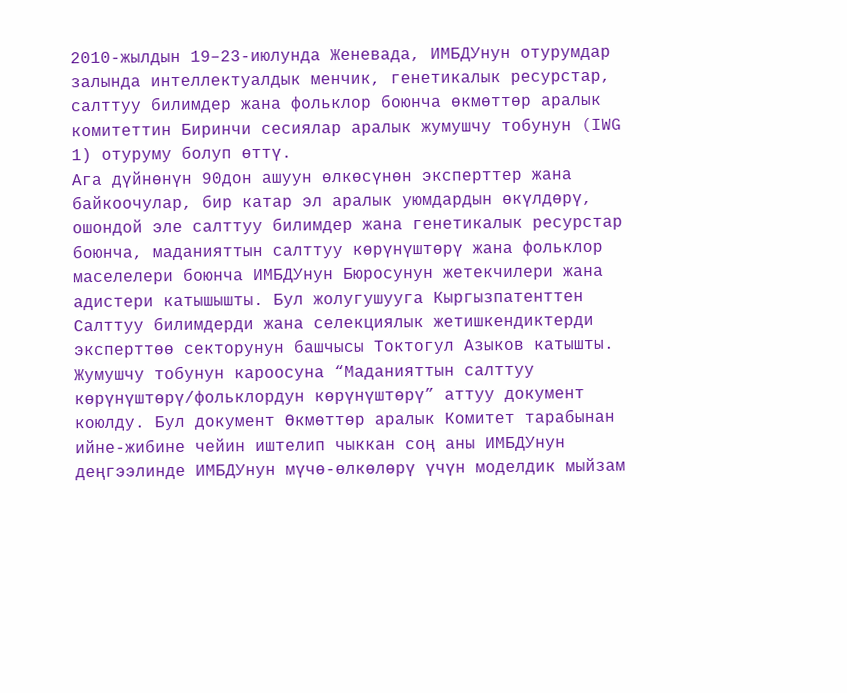2010-жылдын 19–23-июлунда Женевада, ИМБДУнун отурумдар залында интеллектуалдык менчик, генетикалык ресурстар, салттуу билимдер жана фольклор боюнча өкмөттөр аралык комитеттин Биринчи сесиялар аралык жумушчу тобунун (IWG 1) отуруму болуп өттү.
Ага дүйнөнүн 90дон ашуун өлкөсүнөн эксперттер жана байкоочулар, бир катар эл аралык уюмдардын өкүлдөрү, ошондой эле салттуу билимдер жана генетикалык ресурстар боюнча, маданияттын салттуу көрүнүштөрү жана фольклор маселелери боюнча ИМБДУнун Бюросунун жетекчилери жана адистери катышышты. Бул жолугушууга Кыргызпатенттен Салттуу билимдерди жана селекциялык жетишкендиктерди эксперттөө секторунун башчысы Токтогул Азыков катышты.
Жумушчу тобунун кароосуна “Маданияттын салттуу көрүнүштөрү/фольклордун көрүнүштөрү” аттуу документ коюлду. Бул документ Өкмөттөр аралык Комитет тарабынан ийне-жибине чейин иштелип чыккан соң аны ИМБДУнун деңгээлинде ИМБДУнун мүчө-өлкөлөрү үчүн моделдик мыйзам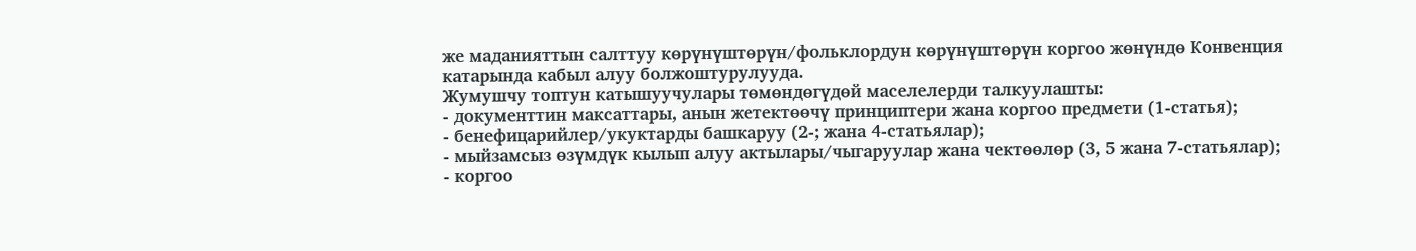же маданияттын салттуу көрүнүштөрүн/фольклордун көрүнүштөрүн коргоо жөнүндө Конвенция катарында кабыл алуу болжоштурулууда.
Жумушчу топтун катышуучулары төмөндөгүдөй маселелерди талкуулашты:
- документтин максаттары, анын жетектөөчү принциптери жана коргоо предмети (1-статья);
- бенефицарийлер/укуктарды башкаруу (2-; жана 4-статьялар);
- мыйзамсыз өзүмдүк кылып алуу актылары/чыгаруулар жана чектөөлөр (3, 5 жана 7-статьялар);
- коргоо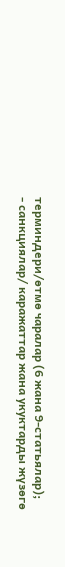терминдери/өтмө чаралар (6 жана 9-статьялар);
- санкциялар/ каражаттар жана укуктарды жүзөгө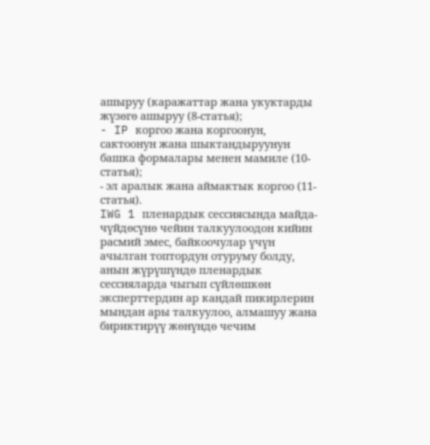ашыруу (каражаттар жана укуктарды жүзөгө ашыруу (8-статья);
- IP коргоо жана коргоонун, сактоонун жана шыктандыруунун башка формалары менен мамиле (10-статья);
- эл аралык жана аймактык коргоо (11-статья).
IWG 1 пленардык сессиясында майда-чүйдөсүнө чейин талкуулоодон кийин расмий эмес, байкоочулар үчүн ачылган топтордун отуруму болду, анын жүрүшүндө пленардык сессияларда чыгып сүйлөшкөн эксперттердин ар кандай пикирлерин мындан ары талкуулоо, алмашуу жана бириктирүү жөнүндө чечим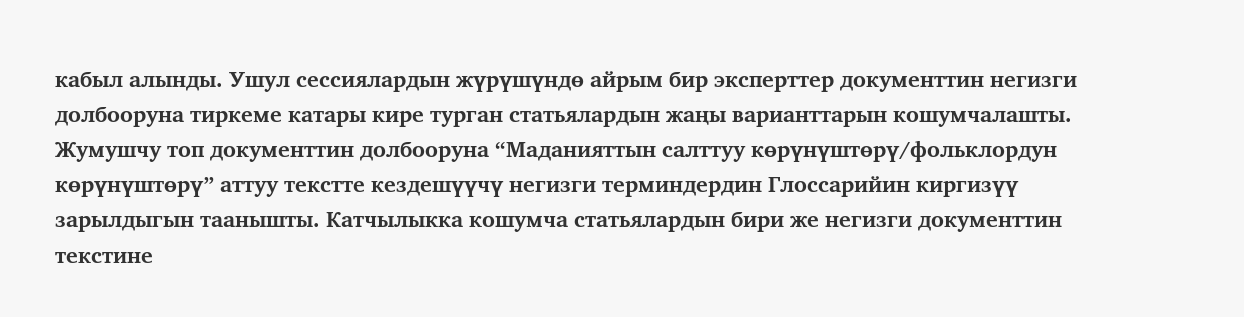кабыл алынды. Ушул сессиялардын жүрүшүндө айрым бир эксперттер документтин негизги долбооруна тиркеме катары кире турган статьялардын жаңы варианттарын кошумчалашты. Жумушчу топ документтин долбооруна “Маданияттын салттуу көрүнүштөрү/фольклордун көрүнүштөрү” аттуу текстте кездешүүчү негизги терминдердин Глоссарийин киргизүү зарылдыгын таанышты. Катчылыкка кошумча статьялардын бири же негизги документтин текстине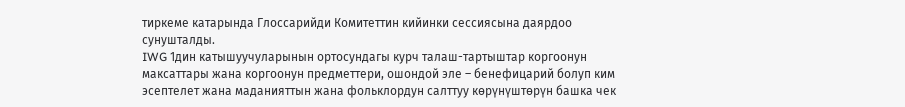тиркеме катарында Глоссарийди Комитеттин кийинки сессиясына даярдоо сунушталды.
IWG 1дин катышуучуларынын ортосундагы курч талаш-тартыштар коргоонун максаттары жана коргоонун предметтери, ошондой эле – бенефицарий болуп ким эсептелет жана маданияттын жана фольклордун салттуу көрүнүштөрүн башка чек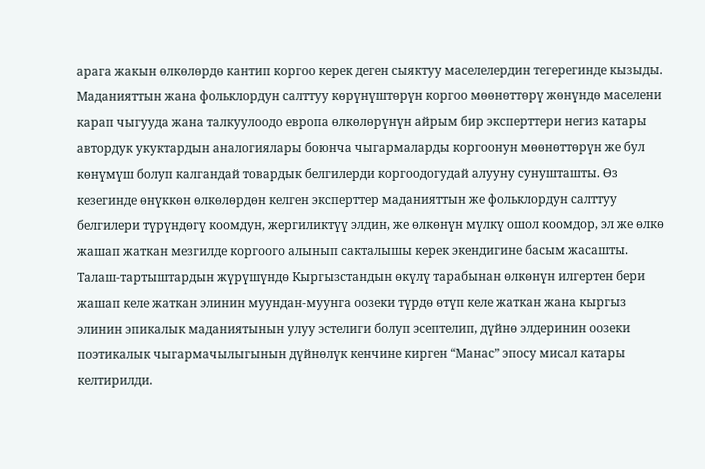арага жакын өлкөлөрдө кантип коргоо керек деген сыяктуу маселелердин тегерегинде кызыды.
Маданияттын жана фольклордун салттуу көрүнүштөрүн коргоо мөөнөттөрү жөнүндө маселени карап чыгууда жана талкуулоодо европа өлкөлөрүнүн айрым бир эксперттери негиз катары автордук укуктардын аналогиялары боюнча чыгармаларды коргоонун мөөнөттөрүн же бул көнүмүш болуп калгандай товардык белгилерди коргоодогудай алууну сунушташты. Өз кезегинде өнүккөн өлкөлөрдөн келген эксперттер маданияттын же фольклордун салттуу белгилери түрүндөгү коомдун, жергиликтүү элдин, же өлкөнүн мүлкү ошол коомдор, эл же өлкө жашап жаткан мезгилде коргоого алынып сакталышы керек экендигине басым жасашты.
Талаш-тартыштардын жүрүшүндө Кыргызстандын өкүлү тарабынан өлкөнүн илгертен бери жашап келе жаткан элинин муундан-муунга оозеки түрдө өтүп келе жаткан жана кыргыз элинин эпикалык маданиятынын улуу эстелиги болуп эсептелип, дүйнө элдеринин оозеки поэтикалык чыгармачылыгынын дүйнөлүк кенчине кирген “Манас” эпосу мисал катары келтирилди.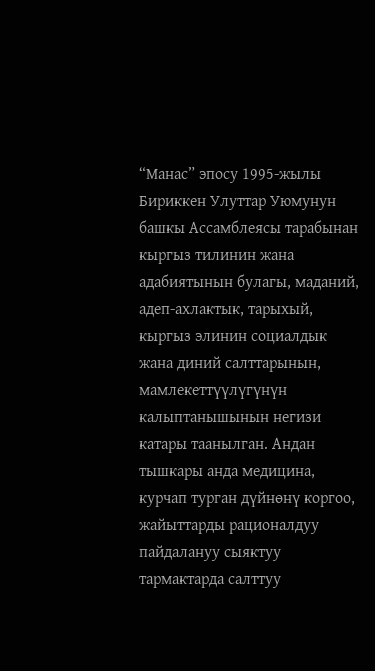“Манас” эпосу 1995-жылы Бириккен Улуттар Уюмунун башкы Ассамблеясы тарабынан кыргыз тилинин жана адабиятынын булагы, маданий, адеп-ахлактык, тарыхый, кыргыз элинин социалдык жана диний салттарынын, мамлекеттүүлүгүнүн калыптанышынын негизи катары таанылган. Андан тышкары анда медицина, курчап турган дүйнөнү коргоо, жайыттарды рационалдуу пайдалануу сыяктуу тармактарда салттуу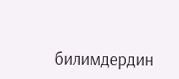билимдердин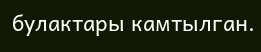булактары камтылган.